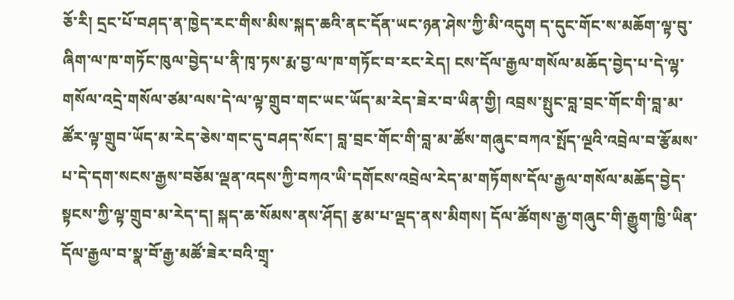ཅོ་རི། དྲང་པོ་བཤད་ན་ཁྱེད་རང་གིས་མིས་སྐད་ཆའི་ནང་དོན་ཡང་ཉན་ཤེས་ཀྱི་མི་འདུག ད་དུང་གོང་ས་མཆོག་ལྟ་བུ་ཞིག་ལ་ཁ་གཏོང་ཁུལ་བྱེད་པ་ནི་ཁྭ་ཏས་རྨ་བྱ་ལ་ཁ་གཏོང་བ་རང་རེད། ངས་དོལ་རྒྱལ་གསོལ་མཆོད་བྱེད་པ་དེ་ལྷ་གསོལ་འདྲེ་གསོལ་ཙམ་ལས་དེ་ལ་ལྟ་གྲུབ་གང་ཡང་ཡོད་མ་རེད་ཟེར་བ་ཡིན་གྱི། འབྲས་སྤུང་བླ་བྲང་གོང་གི་བླ་མ་ཚོར་ལྟ་གྲུབ་ཡོད་མ་རེད་ཅེས་གང་དུ་བཤད་སོང་། བླ་བྲང་གོང་གི་བླ་མ་ཚོས་གཞུང་བཀའ་སྤོད་ལྔའི་འབྲེལ་བ་རྩོམས་པ་དེ་དག་སངས་རྒྱས་བཅོམ་ལྡན་འདས་ཀྱི་བཀའ་ཡི་དགོངས་འབྲེལ་རེད་མ་གཏོགས་དོལ་རྒྱལ་གསོལ་མཆོད་བྱེད་སྟངས་ཀྱི་ལྟ་གྲུབ་མ་རེད་ད། སྐད་ཆ་སོམས་ནས་ཤོད། རྩམ་པ་ལྡད་ནས་མིགས། དོལ་ཚོགས་རྒྱ་གཞུང་གི་རྒྱུག་ཁྱི་ཡིན་དོལ་རྒྱལ་བ་སྣ་བོ་རྒྱ་མཚོ་ཟེར་བའི་གྲྭ་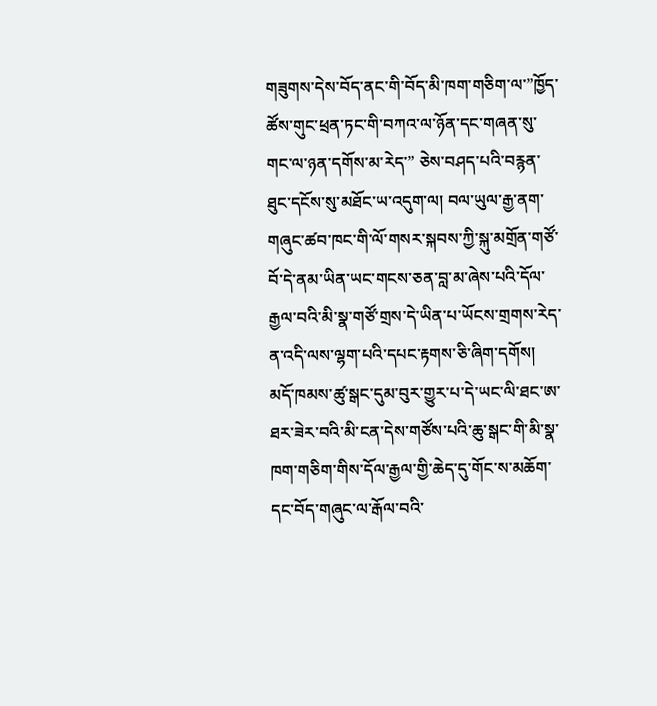གཟུགས་དེས་བོད་ནང་གི་བོད་མི་ཁག་གཅིག་ལ་”ཁྱོད་ཚོས་གུང་ཕྲན་ཏང་གི་བཀའ་ལ་ཉོན་དང་གཞན་སུ་གང་ལ་ཉན་དགོས་མ་རེད་” ཅེས་བཤད་པའི་བརྙན་ཐུང་དངོས་སུ་མཐོང་ཡ་འདུག་ལ། བལ་ཡུལ་རྒྱ་ནག་གཞུང་ཚབ་ཁང་གི་ལོ་གསར་སྐབས་ཀྱི་སྐུ་མགྲོན་གཙོ་བོ་དེ་ནམ་ཡིན་ཡང་གངས་ཅན་བླ་མ་ཞེས་པའི་དོལ་རྒྱལ་བའི་མི་སྣ་གཙོ་གྲས་དེ་ཡིན་པ་ཡོངས་གྲགས་རེད་ན་འདི་ལས་ལྷག་པའི་དཔང་རྟགས་ཅི་ཞིག་དགོས། མདོ་ཁམས་ཚུ་སྒང་དུམ་བུར་གྱུར་པ་དེ་ཡང་ལི་ཐང་ཨ་ཐར་ཟེར་བའི་མི་ངན་དེས་གཙོས་པའི་ཆུ་སྒང་གི་མི་སྣ་ཁག་གཅིག་གིས་དོལ་རྒྱལ་གྱི་ཆེད་དུ་གོང་ས་མཆོག་དང་བོད་གཞུང་ལ་རྒོལ་བའི་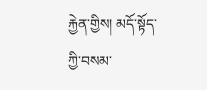རྐྱེན་གྱིས། མདོ་སྟོད་ཀྱི་བསམ་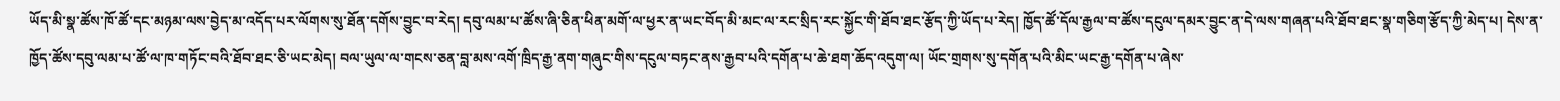ཡོད་མི་སྣ་ཚོས་ཁོ་ཚོ་དང་མཉམ་ལས་བྱེད་མ་འདོད་པར་ལོགས་སུ་ཐོན་དགོས་བྱུང་བ་རེད། དབུ་ལམ་པ་ཚོས་ཞི་ཅིན་ཕིན་མགོ་ལ་ཕྱར་ན་ཡང་བོད་མི་མང་ལ་རང་སྲིད་རང་སྐྱོང་གི་ཐོབ་ཐང་རྩོད་ཀྱི་ཡོད་པ་རེད། ཁྱོད་ཚོ་དོལ་རྒྱལ་བ་ཚོས་དངུལ་དམར་བྱུང་ན་དེ་ལས་གཞན་པའི་ཐོབ་ཐང་སྣ་གཅིག་རྩོད་ཀྱི་མེད་པ། དེས་ན་ཁྱོད་ཚོས་དབུ་ལམ་པ་ཚོ་ལ་ཁ་གཏོང་བའི་ཐོབ་ཐང་ཅི་ཡང་མེད། བལ་ཡུལ་ལ་གངས་ཅན་བླ་མས་འགོ་ཁྲིད་རྒྱ་ནག་གཞུང་གིས་དངུལ་བཏང་ནས་རྒྱབ་པའི་དགོན་པ་ཆེ་ཐག་ཆོད་འདུག་ལ། ཡོང་གྲགས་སུ་དགོན་པའི་མིང་ཡང་རྒྱ་དགོན་པ་ཞེས་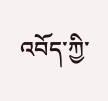འབོད་ཀྱི་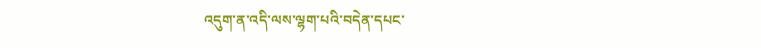འདུག་ན་འདི་ལས་ལྷག་པའི་བདེན་དཔང་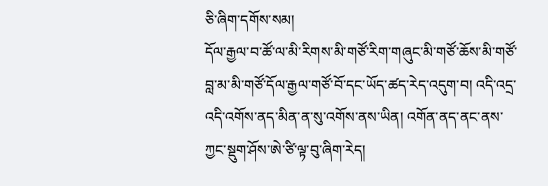ཅི་ཞིག་དགོས་སམ།
དོལ་རྒྱལ་བ་ཚོ་ལ་མི་རིགས་མི་གཙོ་རིག་གཞུང་མི་གཙོ་ཆོས་མི་གཙོ་བླ་མ་མི་གཙོ་དོལ་རྒྱལ་གཙོ་བོ་དང་ཡོད་ཚད་རེད་འདུག་བ། འདི་འདྲ་འདི་འགོས་ནད་མིན་ན་སུ་འགོས་ནས་ཡིན། འགོན་ནད་ནང་ནས་ཀྱང་སྡུག་ཤོས་ཨེ་ཙི་ལྟ་བུ་ཞིག་རེད།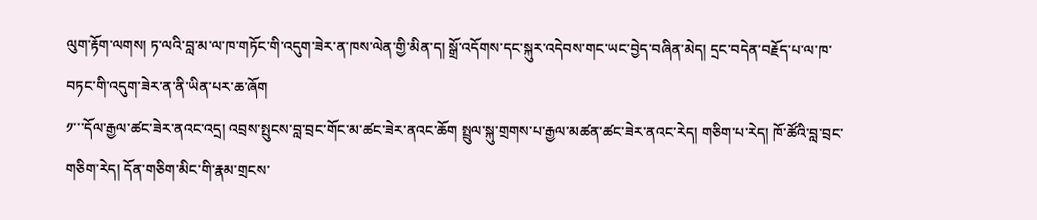ལུག་རྟོག་ལགས། ཏ་ལའི་བླ་མ་ལ་ཁ་གཏོང་གི་འདུག་ཟེར་ན་ཁས་ལེན་གྱི་མིན་ད། སྒྲོ་འདོགས་དང་སྐུར་འདེབས་གང་ཡང་བྱེད་བཞིན་མེད། དྲང་བདེན་བརྗོད་པ་ལ་ཁ་བཏང་གི་འདུག་ཟེར་ན་ནི་ཡིན་པར་ཆ་ཞོག
༡་་་དོལ་རྒྱལ་ཚང་ཟེར་ནའང་འདྲ། འབྲས་སྤུངས་བླ་བྲང་གོང་མ་ཚང་ཟེར་ནའང་ཆོག སྤྲུལ་སྐུ་གྲགས་པ་རྒྱལ་མཚན་ཚང་ཟེར་ནའང་རེད། གཅིག་པ་རེད། ཁོ་ཚོའི་བླ་བྲང་གཅིག་རེད། དོན་གཅིག་མིང་གི་རྣམ་གྲངས་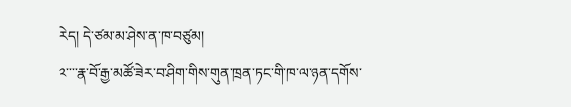རེད། དེ་ཙམ་མ་ཤེས་ན་ཁ་བཙུམ།
༢་་་་རྣ་བོ་རྒྱ་མཚོ་ཟེར་བ་ཤིག་གིས་གུན་ཁྲན་ཏང་གི་ཁ་ལ་ཉན་དགོས་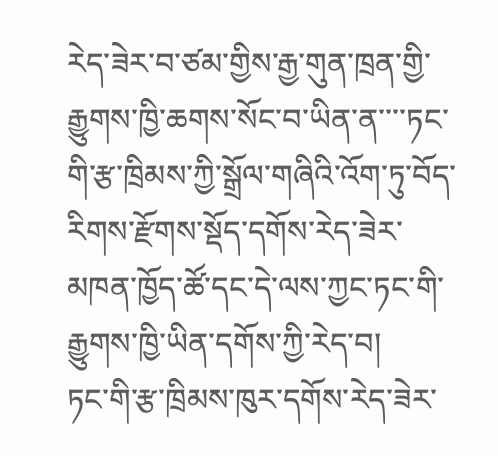རེད་ཟེར་བ་ཙམ་གྱིས་རྒྱ་གུན་ཁྲན་གྱི་རྒྱུགས་ཁྱི་ཆགས་སོང་བ་ཡིན་ན་་་་ཏང་གི་རྩ་ཁྲིམས་ཀྱི་སྒྲོལ་གཞིའི་འོག་ཏུ་བོད་རིགས་རྫོགས་སྡོད་དགོས་རེད་ཟེར་མཁན་ཁྱོད་ཚོ་དང་དེ་ལས་ཀྱང་ཏང་གི་རྒྱུགས་ཁྱི་ཡིན་དགོས་ཀྱི་རེད་བ།
ཏང་གི་རྩ་ཁྲིམས་ཁུར་དགོས་རེད་ཟེར་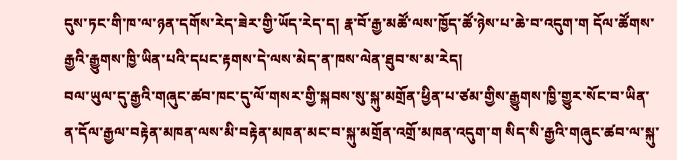དུས་ཏང་གི་ཁ་ལ་ཉན་དགོས་རེད་ཟེར་གྱི་ཡོད་རེད་ད། རྣ་བོ་རྒྱ་མཚོ་ལས་ཁྱོད་ཚོ་ཉེས་པ་ཆེ་བ་འདུག་ག དོལ་ཚོགས་རྒྱའི་རྒྱུགས་ཁྱི་ཡིན་པའི་དཔང་རྟགས་དེ་ལས་མེད་ན་ཁས་ལེན་ཐུབ་ས་མ་རེད།
བལ་ཡུལ་དུ་རྒྱའི་གཞུང་ཚབ་ཁང་དུ་ལོ་གསར་གྱི་སྐབས་སུ་སྐུ་མགྲོན་ཕྱིན་པ་ཙམ་གྱིས་རྒྱུགས་ཁྱི་གྱུར་སོང་བ་ཡིན་ན་དོལ་རྒྱལ་བརྟེན་མཁན་ལས་མི་བརྟེན་མཁན་མང་བ་སྐུ་མགྲོན་འགྲོ་མཁན་འདུག་ག སིད་སི་རྒྱའི་གཞུང་ཚབ་ལ་སྐུ་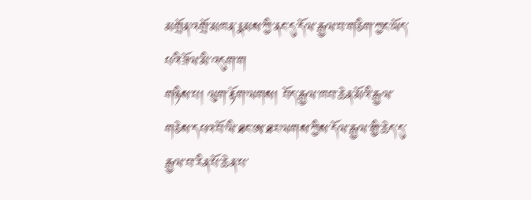མགྲོན་འགྲོ་མཁན་རྣམས་ཀྱི་ནང་དུ་དོལ་རྒྱལ་བ་གཅིག་ཀྱང་ཡོད་པའི་ཟོལ་མི་འདུག་ག
གཉིས་པ། ལུག་རྟོག་ལགས། བོད་རྒྱལ་ཁབ་ཆེན་མོའི་རྒྱལ་གཅེས་དཔའ་བོ་ལི་ཐང་ཨ་ཐར་ལགས་ཀྱིས་དོལ་རྒྱལ་གྱི་ཆེད་དུ་རྒྱལ་བ་རིན་པོ་ཆེན་པ་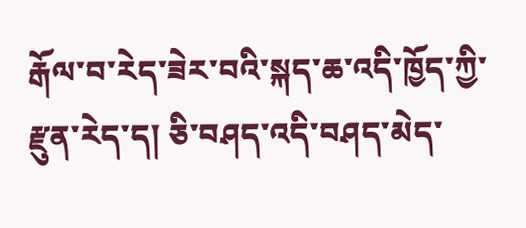རྒོལ་བ་རེད་ཟེར་བའི་སྐད་ཆ་འདི་ཁྱོད་ཀྱི་རྫུན་རེད་ད། ཅི་བཤད་འདི་བཤད་མེད་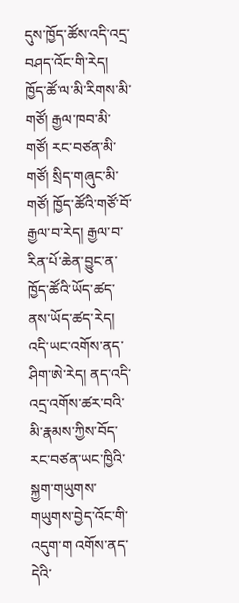དུས་ཁྱོད་ཚོས་འདི་འདྲ་བཤད་འོང་གི་རེད།
ཁྱོད་ཚོ་ལ་མི་རིགས་མི་གཙོ། རྒྱལ་ཁབ་མི་གཙོ། རང་བཙན་མི་གཙོ། སྲིད་གཞུང་མི་གཙོ། ཁྱོད་ཚོའི་གཙོ་བོ་རྒྱལ་བ་རེད། རྒྱལ་བ་རིན་པོ་ཆེན་བྱུང་ན་ཁྱོད་ཚོའི་ཡོད་ཚད་ནས་ཡོད་ཚད་རེད། འདི་ཡང་འགོས་ནད་ཤིག་ཨེ་རེད། ནད་འདི་འདྲ་འགོས་ཚར་བའི་མི་རྣམས་ཀྱིས་བོད་རང་བཙན་ཡང་ཁྱིའི་སྐྱག་གཡུགས་གཡུགས་བྱེད་འོང་གི་འདུག་ག འགོས་ནད་དེའི་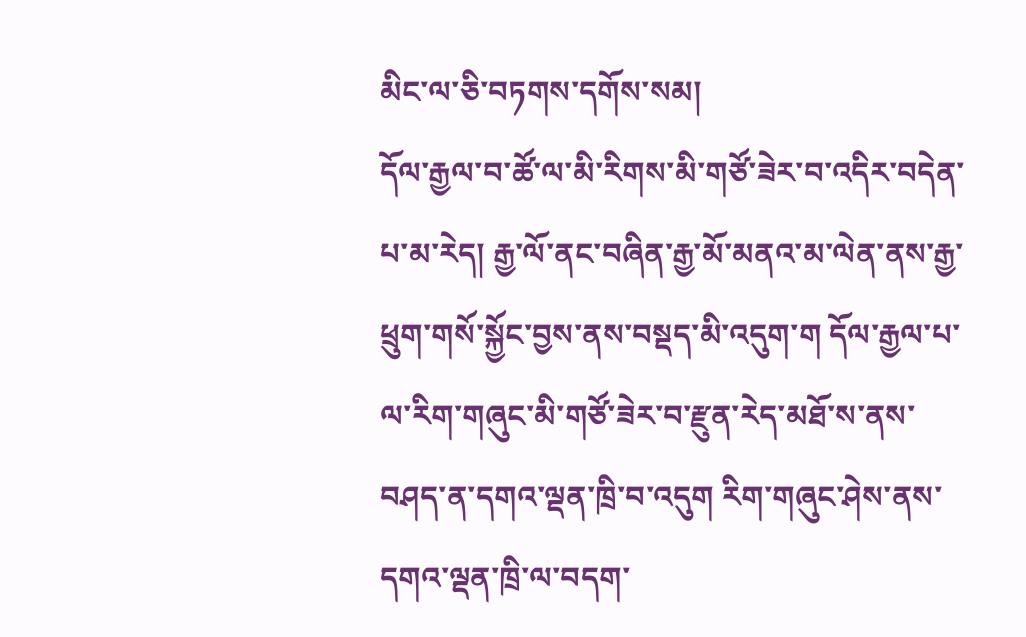མིང་ལ་ཅི་བཏགས་དགོས་སམ།
དོལ་རྒྱལ་བ་ཚོ་ལ་མི་རིགས་མི་གཙོ་ཟེར་བ་འདིར་བདེན་པ་མ་རེད། རྒྱ་ལོ་ནང་བཞིན་རྒྱ་མོ་མནའ་མ་ལེན་ནས་རྒྱ་ཕྲུག་གསོ་སྐྱོང་བྱས་ནས་བསྡད་མི་འདུག་ག དོལ་རྒྱལ་པ་ལ་རིག་གཞུང་མི་གཙོ་ཟེར་བ་རྫུན་རེད་མཐོ་ས་ནས་བཤད་ན་དགའ་ལྡན་ཁྲི་བ་འདུག རིག་གཞུང་ཤེས་ནས་དགའ་ལྡན་ཁྲི་ལ་བདག་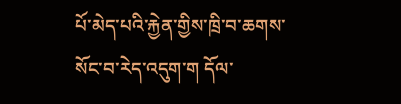པོ་མེད་པའི་རྐྱེན་གྱིས་ཁྲི་བ་ཆགས་སོང་བ་རེད་འདུག་ག དོལ་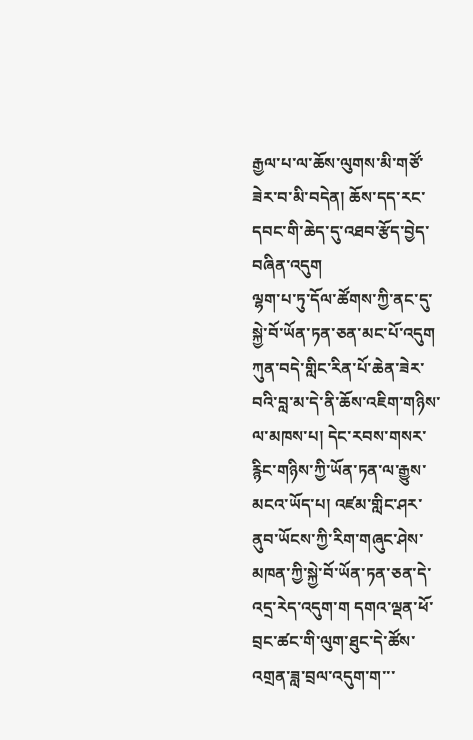རྒྱལ་པ་ལ་ཆོས་ལུགས་མི་གཙོ་ཟེར་བ་མི་བདེན། ཆོས་དད་རང་དབང་གི་ཆེད་དུ་འཐབ་རྩོད་བྱེད་བཞིན་འདུག
ལྷག་པ་ཏུ་དོལ་ཚོགས་ཀྱི་ནང་དུ་སྐྱེ་བོ་ཡོན་ཏན་ཅན་མང་པོ་འདུག ཀུན་བདེ་གླིང་རིན་པོ་ཆེན་ཟེར་བའི་བླ་མ་དེ་ནི་ཆོས་འཇིག་གཉིས་ལ་མཁས་པ། དེང་རབས་གསར་རྙིང་གཉིས་ཀྱི་ཡོན་ཏན་ལ་རྒྱུས་མངའ་ཡོད་པ། འཛམ་གླིང་ཤར་ནུབ་ཡོངས་ཀྱི་རིག་གཞུང་ཤེས་མཁན་ཀྱི་སྐྱེ་བོ་ཡོན་ཏན་ཅན་དེ་འདྲ་རེད་འདུག་ག དགའ་ལྡན་ཕོ་བྲང་ཚང་གི་ལུག་ཐུང་དེ་ཚོས་འགྲན་ཟླ་བྲལ་འདུག་ག་་་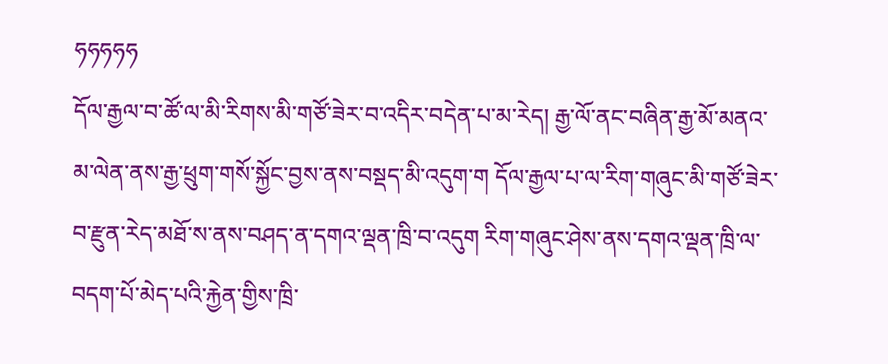ཧཧཧཧཧ
དོལ་རྒྱལ་བ་ཚོ་ལ་མི་རིགས་མི་གཙོ་ཟེར་བ་འདིར་བདེན་པ་མ་རེད། རྒྱ་ལོ་ནང་བཞིན་རྒྱ་མོ་མནའ་མ་ལེན་ནས་རྒྱ་ཕྲུག་གསོ་སྐྱོང་བྱས་ནས་བསྡད་མི་འདུག་ག དོལ་རྒྱལ་པ་ལ་རིག་གཞུང་མི་གཙོ་ཟེར་བ་རྫུན་རེད་མཐོ་ས་ནས་བཤད་ན་དགའ་ལྡན་ཁྲི་བ་འདུག རིག་གཞུང་ཤེས་ནས་དགའ་ལྡན་ཁྲི་ལ་བདག་པོ་མེད་པའི་རྐྱེན་གྱིས་ཁྲི་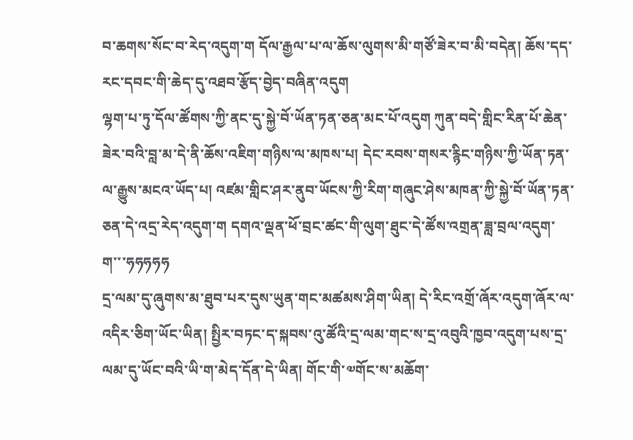བ་ཆགས་སོང་བ་རེད་འདུག་ག དོལ་རྒྱལ་པ་ལ་ཆོས་ལུགས་མི་གཙོ་ཟེར་བ་མི་བདེན། ཆོས་དད་རང་དབང་གི་ཆེད་དུ་འཐབ་རྩོད་བྱེད་བཞིན་འདུག
ལྷག་པ་ཏུ་དོལ་ཚོགས་ཀྱི་ནང་དུ་སྐྱེ་བོ་ཡོན་ཏན་ཅན་མང་པོ་འདུག ཀུན་བདེ་གླིང་རིན་པོ་ཆེན་ཟེར་བའི་བླ་མ་དེ་ནི་ཆོས་འཇིག་གཉིས་ལ་མཁས་པ། དེང་རབས་གསར་རྙིང་གཉིས་ཀྱི་ཡོན་ཏན་ལ་རྒྱུས་མངའ་ཡོད་པ། འཛམ་གླིང་ཤར་ནུབ་ཡོངས་ཀྱི་རིག་གཞུང་ཤེས་མཁན་ཀྱི་སྐྱེ་བོ་ཡོན་ཏན་ཅན་དེ་འདྲ་རེད་འདུག་ག དགའ་ལྡན་ཕོ་བྲང་ཚང་གི་ལུག་ཐུང་དེ་ཚོས་འགྲན་ཟླ་བྲལ་འདུག་ག་་་ཧཧཧཧཧ
དྲ་ལམ་དུ་ཞུགས་མ་ཐུབ་པར་དུས་ཡུན་གང་མཚམས་ཤིག་ཡིན། དེ་རིང་འགྲོ་ཞོར་འདུག་ཞོར་ལ་འདིར་ཅིག་ཡོང་ཡིན། སྤྱིར་བཏང་ད་སྐབས་འུ་ཚོའི་དྲ་ལམ་གང་ས་དྲ་འབུའི་ཁྱབ་འདུག་པས་དྲ་ལམ་དུ་ཡོང་བའི་ཡི་ག་མེད་དོན་དེ་ཡིན། གོང་གི་༧གོང་ས་མཆོག་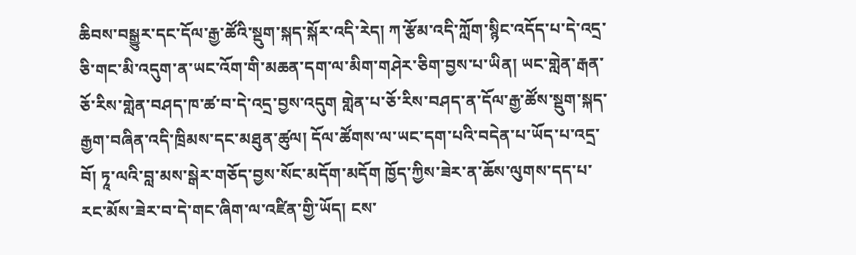ཆིབས་བསྒྱུར་དང་དོལ་རྒྱ་ཚོའི་སྡུག་སྐད་སྐོར་འདི་རེད། ཀ་རྩོམ་འདི་ཀློག་སྙིང་འདོད་པ་དེ་འདྲ་ཅི་གང་མི་འདུག་ན་ཡང་འོག་གི་མཆན་དག་ལ་མིག་གཤེར་ཅིག་བྱས་པ་ཡིན། ཡང་གླེན་རྒན་ཅོ་རིས་གླེན་བཤད་ཁ་ཚ་བ་དེ་འདྲ་བྱས་འདུག གླེན་པ་ཅོ་རིས་བཤད་ན་དོལ་རྒྱ་ཚོས་སྡུག་སྐད་རྒྱག་བཞིན་འདི་ཁྲིམས་དང་མཐུན་ཚུལ། དོལ་ཚོགས་ལ་ཡང་དག་པའི་བདེན་པ་ཡོད་པ་འདྲ་བོ། ཏཱ་ལའི་བླ་མས་སྒེར་གཅོད་བྱས་སོང་མདོག་མདོག ཁྱོད་ཀྱིས་ཟེར་ན་ཆོས་ལུགས་དད་པ་རང་མོས་ཟེར་བ་དེ་གང་ཞིག་ལ་འཛིན་གྱི་ཡོད། ངས་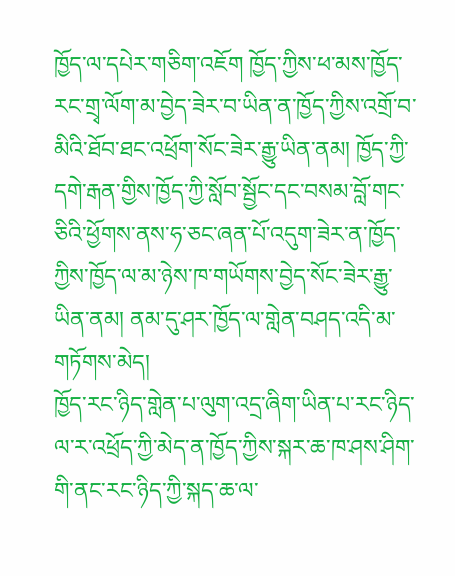ཁྱོད་ལ་དཔེར་གཅིག་འཇོག ཁྱོད་ཀྱིས་ཕ་མས་ཁྱོད་རང་གྲྭ་ལོག་མ་བྱེད་ཟེར་བ་ཡིན་ན་ཁྱོད་ཀྱིས་འགྲོ་བ་མིའི་ཐོབ་ཐང་འཕྲོག་སོང་ཟེར་རྒྱུ་ཡིན་ནམ། ཁྱོད་ཀྱི་དགེ་རྒན་གྱིས་ཁྱོད་ཀྱི་སློབ་སྦྱོང་དང་བསམ་བློ་གང་ཅིའི་ཕྱོགས་ནས་ཧ་ཅང་ཞན་པོ་འདུག་ཟེར་ན་ཁྱོད་ཀྱིས་ཁྱོད་ལ་མ་ཉེས་ཁ་གཡོགས་བྱེད་སོང་ཟེར་རྒྱུ་ཡིན་ནམ། ནམ་དུ་ཤར་ཁྱོད་ལ་གླེན་བཤད་འདི་མ་གཏོགས་མེད།
ཁྱོད་རང་ཉིད་གླེན་པ་ལུག་འདྲ་ཞིག་ཡིན་པ་རང་ཉིད་ལ་ར་འཕྲོད་ཀྱི་མེད་ན་ཁྱོད་ཀྱིས་སྐར་ཆ་ཁ་ཤས་ཤིག་གི་ནང་རང་ཉིད་ཀྱི་སྐད་ཆ་ལ་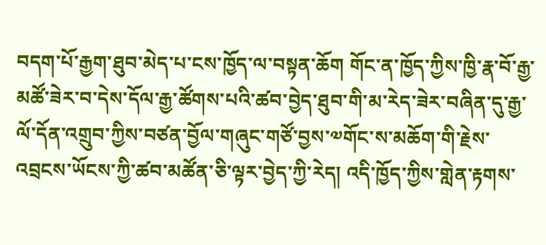བདག་པོ་རྒྱག་ཐུབ་མེད་པ་ངས་ཁྱོད་ལ་བསྟན་ཆོག གོང་ན་ཁྱོད་ཀྱིས་ཁྱི་རྣ་བོ་རྒྱ་མཚོ་ཟེར་བ་དེས་དོལ་རྒྱ་ཚོགས་པའི་ཚབ་བྱེད་ཐུབ་གི་མ་རེད་ཟེར་བཞིན་དུ་རྒྱ་ལོ་དོན་འགྲུབ་ཀྱིས་བཙན་བྱོལ་གཞུང་གཙོ་བྱས་༧གོང་ས་མཆོག་གི་རྗེས་འབྲངས་ཡོངས་ཀྱི་ཚབ་མཚོན་ཅི་ལྟར་བྱེད་ཀྱི་རེད། འདི་ཁྱོད་ཀྱིས་གླེན་རྟགས་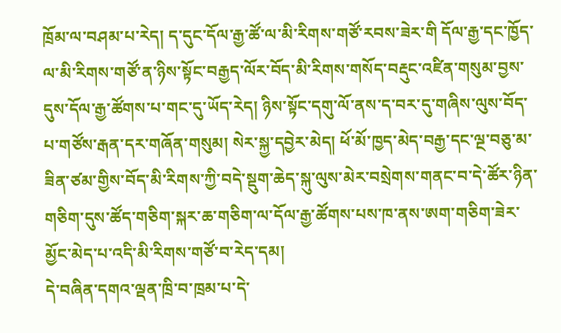ཁྲོམ་ལ་བཤམ་པ་རེད། ད་དུང་དོལ་རྒྱ་ཚོ་ལ་མི་རིགས་གཙོ་རབས་ཟེར་གི དོལ་རྒྱ་དང་ཁྱོད་ལ་མི་རིགས་གཙོ་ན་ཉིས་སྟོང་བརྒྱད་ལོར་བོད་མི་རིགས་གསོད་བརྡུང་འཛིན་གསུམ་བྱས་དུས་དོལ་རྒྱ་ཚོགས་པ་གང་དུ་ཡོད་རེད། ཉིས་སྟོང་དགུ་ལོ་ནས་ད་བར་དུ་གཞིས་ལུས་བོད་པ་གཙོས་རྒན་དར་གཞོན་གསུམ། སེར་སྐྱ་དབྱེར་མེད། ཕོ་མོ་ཁྱད་མེད་བརྒྱ་དང་ལྔ་བཅུ་མ་ཟིན་ཙམ་གྱིས་བོད་མི་རིགས་ཀྱི་བདེ་སྡུག་ཆེད་སྐུ་ལུས་མེར་བསྲེགས་གནང་བ་དེ་ཚོར་ཉིན་གཅིག་དུས་ཚོད་གཅིག་སྐར་ཆ་གཅིག་ལ་དོལ་རྒྱ་ཚོགས་པས་ཁ་ནས་ཨག་གཅིག་ཟེར་མྱོང་མེད་པ་འདི་མི་རིགས་གཙོ་བ་རེད་དམ།
དེ་བཞིན་དགའ་ལྡན་ཁྲི་བ་ཁྲམ་པ་དེ་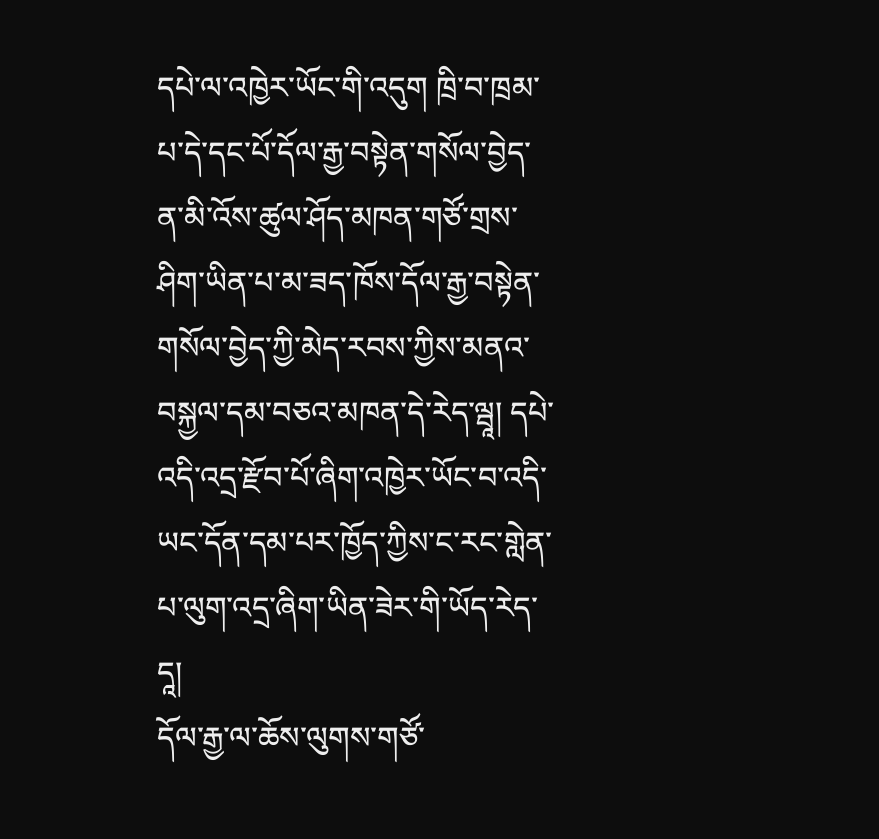དཔེ་ལ་འཁྱེར་ཡོང་གི་འདུག ཁྲི་བ་ཁྲམ་པ་དེ་དང་པོ་དོལ་རྒྱ་བསྟེན་གསོལ་བྱེད་ན་མི་འོས་ཚུལ་ཤོད་མཁན་གཙོ་གྲས་ཤིག་ཡིན་པ་མ་ཟད་ཁོས་དོལ་རྒྱ་བསྟེན་གསོལ་བྱེད་ཀྱི་མེད་རབས་ཀྱིས་མནའ་བསྐྱལ་དམ་བཅའ་མཁན་དེ་རེད་ལྦཱ། དཔེ་འདི་འདྲ་རྫོབ་པོ་ཞིག་འཁྱེར་ཡོང་བ་འདི་ཡང་དོན་དམ་པར་ཁྱོད་ཀྱིས་ང་རང་གླེན་པ་ལུག་འདྲ་ཞིག་ཡིན་ཟེར་གི་ཡོད་རེད་དཱ།
དོལ་རྒྱ་ལ་ཆོས་ལུགས་གཙོ་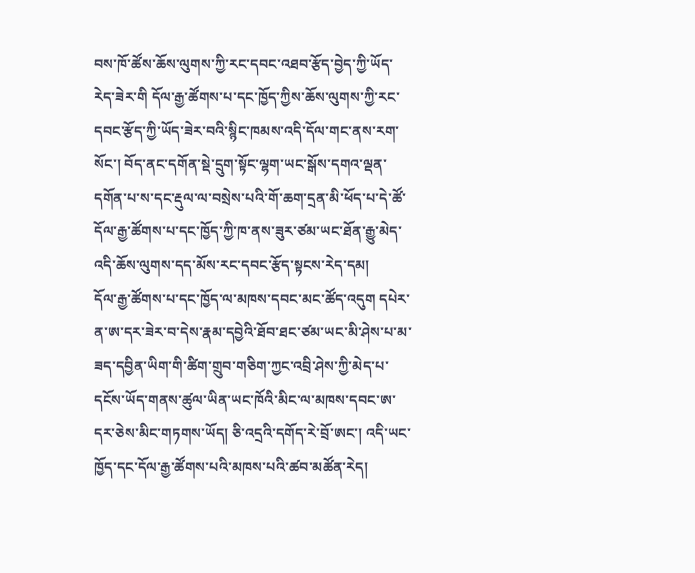བས་ཁོ་ཚོས་ཆོས་ལུགས་ཀྱི་རང་དབང་འཐབ་རྩོད་བྱེད་ཀྱི་ཡོད་རེད་ཟེར་གི དོལ་རྒྱ་ཚོགས་པ་དང་ཁྱོད་ཀྱིས་ཆོས་ལུགས་ཀྱི་རང་དབང་རྩོད་ཀྱི་ཡོད་ཟེར་བའི་སྙིང་ཁམས་འདི་དོལ་གང་ནས་རག་སོང་། བོད་ནང་དགོན་སྡེ་དྲུག་སྟོང་ལྷག་ཡང་སྒོས་དགའ་ལྡན་དགོན་པ་ས་དང་རྡུལ་ལ་བསྲེས་པའི་གོ་ཆག་དྲན་མི་ཕོད་པ་དེ་ཚོ་དོལ་རྒྱ་ཚོགས་པ་དང་ཁྱོད་ཀྱི་ཁ་ནས་ཟུར་ཙམ་ཡང་ཐོན་རྒྱུ་མེད་འདི་ཆོས་ལུགས་དད་མོས་རང་དབང་རྩོད་སྟངས་རེད་དམ།
དོལ་རྒྱ་ཚོགས་པ་དང་ཁྱོད་ལ་མཁས་དབང་མང་ཚོད་འདུག དཔེར་ན་ཨ་དར་ཟེར་བ་དེས་རྣམ་དབྱེའི་ཐོབ་ཐང་ཙམ་ཡང་མི་ཤེས་པ་མ་ཟད་དབྱིན་ཡིག་གི་ཚིག་གྲུབ་གཅིག་ཀྱང་འབྲི་ཤེས་ཀྱི་མེད་པ་དངོས་ཡོད་གནས་ཚུལ་ཡིན་ཡང་ཁོའི་མིང་ལ་མཁས་དབང་ཨ་དར་ཅེས་མིང་གཏགས་ཡོད། ཅི་འདྲའི་དགོད་རེ་བྲོ་ཨང་། འདི་ཡང་ཁྱོད་དང་དོལ་རྒྱ་ཚོགས་པའི་མཁས་པའི་ཚབ་མཚོན་རེད།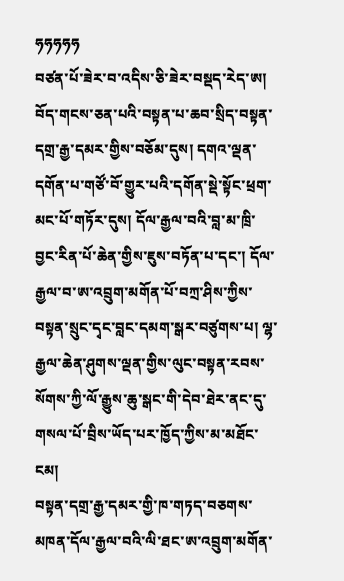ཧཧཧཧཧ
བཙན་པོ་ཟེར་བ་འདིས་ཅི་ཟེར་བསྡད་རེད་ཨ། བོད་གངས་ཅན་པའི་བསྟན་པ་ཆབ་སྲིད་བསྟན་དགྲ་རྒྱ་དམར་གྱིས་བཅོམ་དུས། དགའ་ལྡན་དགོན་པ་གཙོ་བོ་གྱུར་པའི་དགོན་སྡེ་སྟོང་ཕྲག་མང་པོ་གཏོར་དུས། དོལ་རྒྱལ་བའི་བླ་མ་ཁྲི་བྱང་རིན་པོ་ཆེན་གྱིས་ཇུས་བཏོན་པ་དང་། དོལ་རྒྱལ་བ་ཨ་འབྲུག་མགོན་པོ་བཀྲ་ཤིས་ཀྱིས་བསྟན་སྲུང་དྭང་བླང་དམག་སྒར་བཙུགས་པ། ལྷ་རྒྱལ་ཆེན་ཤུགས་ལྡན་གྱིས་ལུང་བསྟན་རབས་སོགས་ཀྱི་ལོ་རྒྱུས་ཆུ་སྒང་གི་དེབ་ཐེར་ནང་དུ་གསལ་པོ་བྲིས་ཡོད་པར་ཁྱོད་ཀྱིས་མ་མཐོང་ངམ།
བསྟན་དགྲ་རྒྱ་དམར་གྱི་ཁ་གཏད་བཅགས་མཁན་དོལ་རྒྱལ་བའི་ལི་ཐང་ཨ་འབྲུག་མགོན་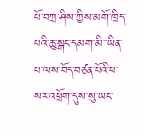པོ་བཀྲ་ཤིས་ཀྱིས་མགོ་ཁྲིད་པའི་ཆུ་སྒང་དམག་མི་་ཡིན་པ་ལས་བོད་བཙན་པོའི་ཕ་སར་འཕྲོག་དུས་སུ་ཡང་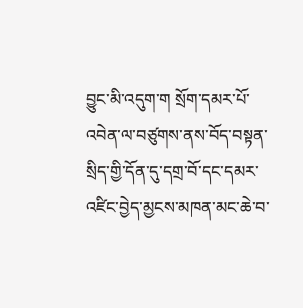བྱུང་མི་འདུག་ག སྲོག་དམར་པོ་འབེན་ལ་བཙུགས་ནས་བོད་བསྟན་སྲིད་གྱི་དོན་དུ་དགྲ་བོ་དང་དམར་འཛིང་བྱེད་མྱངས་མཁན་མང་ཆེ་བ་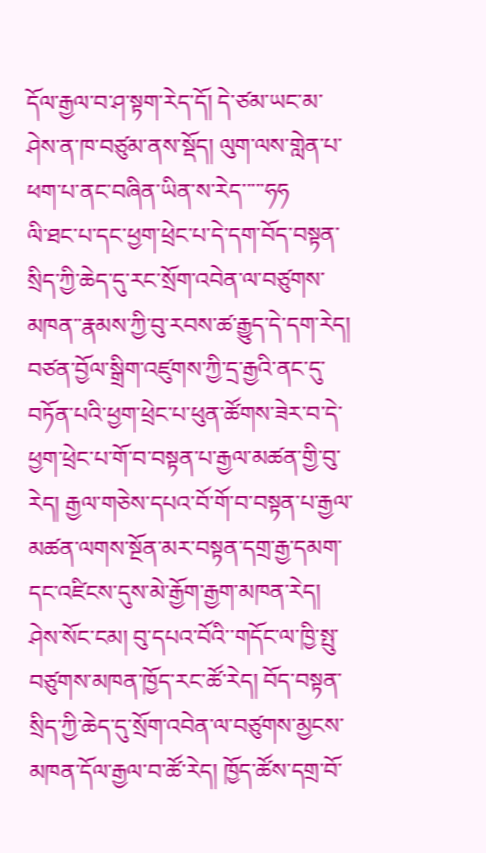དོལ་རྒྱལ་བ་ཤ་སྟག་རེད་དོ། དེ་ཙམ་ཡང་མ་ཤེས་ན་ཁ་བཙུམ་ནས་སྡོད། ལུག་ལས་གླེན་པ་ཕག་པ་ནང་བཞིན་ཡིན་ས་རེད་་་་་ཧཧ
ལི་ཐང་པ་དང་ཕྱག་ཕྲེང་པ་དེ་དག་བོད་བསྟན་སྲིད་ཀྱི་ཆེད་དུ་རང་སྲོག་འབེན་ལ་བཙུགས་མཁན་་རྣམས་ཀྱི་བུ་རབས་ཚ་རྒྱུད་དེ་དག་རེད། བཙན་བྱོལ་སྒྲིག་འཛུགས་ཀྱི་དྲ་རྒྱའི་ནང་དུ་བཏོན་པའི་ཕྱག་ཕྲེང་པ་ཕུན་ཚོགས་ཟེར་བ་དེ་ཕྱག་ཕྲེང་པ་གོ་བ་བསྟན་པ་རྒྱལ་མཚན་གྱི་བུ་རེད། རྒྱལ་གཅེས་དཔའ་བོ་གོ་བ་བསྟན་པ་རྒྱལ་མཚན་ལགས་སྔོན་མར་བསྟན་དགྲ་རྒྱ་དམག་དང་འཛིངས་དུས་མེ་རྒྱོག་རྒྱག་མཁན་རེད། ཤེས་སོང་ངམ། བུ་དཔའ་བོའི་་གདོང་ལ་ཁྱི་སྤུ་བཙུགས་མཁན་ཁྱོད་རང་ཚོ་རེད། བོད་བསྟན་སྲིད་ཀྱི་ཆེད་དུ་སྲོག་འབེན་ལ་བཙུགས་མྱངས་མཁན་དོལ་རྒྱལ་བ་ཚོ་རེད། ཁྱོད་ཚོས་དགྲ་བོ་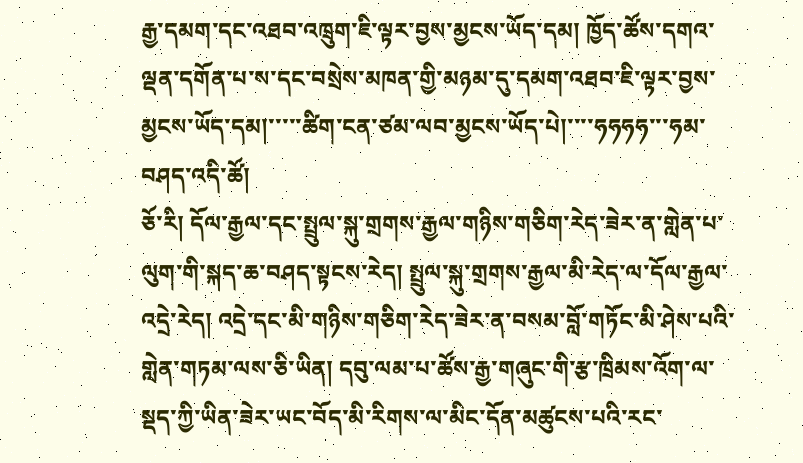རྒྱ་དམག་དང་འཐབ་འཁྲུག་ཇི་ལྟར་བྱས་མྱངས་ཡོད་དམ། ཁྱོད་ཚོས་དགའ་ལྡན་དགོན་པ་ས་དང་བསྲེས་མཁན་གྱི་མཉམ་དུ་དམག་འཐབ་ཇི་ལྟར་བྱས་མྱངས་ཡོད་དམ།་་་་་ཚིག་ངན་ཙམ་ལབ་མྱངས་ཡོད་པེ།་་་་ཧཧཧཧ་་་ཧམ་བཤད་འདི་ཚོ།
ཅོ་རི། དོལ་རྒྱལ་དང་སྤྲུལ་སྐུ་གྲགས་རྒྱལ་གཉིས་གཅིག་རེད་ཟེར་ན་གླེན་པ་ལུག་གི་སྐད་ཆ་བཤད་སྟངས་རེད། སྤྲུལ་སྐུ་གྲགས་རྒྱལ་མི་རེད་ལ་དོལ་རྒྱལ་འདྲེ་རེད། འདྲེ་དང་མི་གཉིས་གཅིག་རེད་ཟེར་ན་བསམ་བློ་གཏོང་མི་ཤེས་པའི་གླེན་གཏམ་ལས་ཅི་ཡིན། དབུ་ལམ་པ་ཚོས་རྒྱ་གཞུང་གི་རྩ་ཁྲིམས་འོག་ལ་སྡད་ཀྱི་ཡིན་ཟེར་ཡང་བོད་མི་རིགས་ལ་མིང་དོན་མཚུངས་པའི་རང་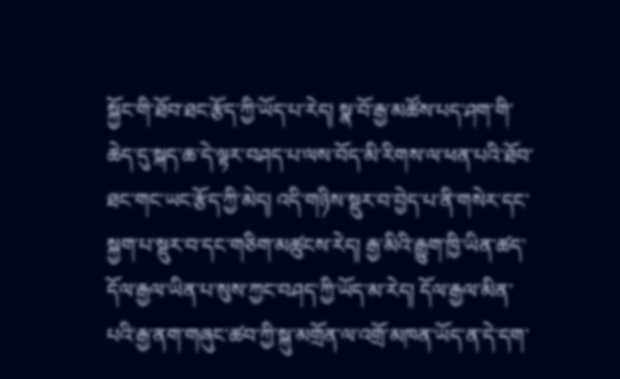སྐྱོང་གི་ཐོབ་ཐང་རྩོད་ཀྱི་ཡོད་པ་རེད། སྣ་བོ་རྒྱ་མཚོས་པད་ཤག་གི་ཆེད་དུ་སྐད་ཆ་དེ་ལྟར་བཤད་པ་ལས་བོད་མི་རིགས་ལ་ཕན་པའི་ཐོབ་ཐང་གང་ཡང་རྩོད་ཀྱི་མེད། འདི་གཉིས་སྡུར་བ་བྱེད་པ་ནི་གསེར་དང་སྐྱག་པ་སྡུར་བ་དང་གཅིག་མཚུངས་རེད། རྒྱ་མིའི་རྒྱུག་ཁྱི་ཡིན་ཚད་དོལ་རྒྱལ་ཡིན་པ་སུས་ཀྱང་བཤད་ཀྱི་ཡོད་མ་རེད། དོལ་རྒྱལ་མིན་པའི་རྒྱ་ནག་གཞུང་ཚབ་ཀྱི་སྐུ་མགྲོན་ལ་འགྲོ་མཁན་ཡོད་ན་དེ་དག་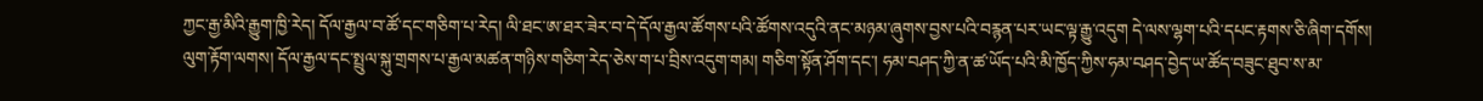ཀྱང་རྒྱ་མིའི་རྒྱུག་ཁྱི་རེད། དོལ་རྒྱལ་བ་ཚོ་དང་གཅིག་པ་རེད། ལི་ཐང་ཨ་ཐར་ཟེར་བ་དེ་དོལ་རྒྱལ་ཚོགས་པའི་ཚོགས་འདུའི་ནང་མཉམ་ཞུགས་བྱས་པའི་བརྙན་པར་ཡང་ལྟ་རྒྱུ་འདུག དེ་ལས་ལྷག་པའི་དཔང་རྟགས་ཅི་ཞིག་དགོས།
ལུག་རྟོག་ལགས། དོལ་རྒྱལ་དང་སྤྲུལ་སྐུ་གྲགས་པ་རྒྱལ་མཚན་གཉིས་གཅིག་རེད་ཅེས་ག་པ་བྲིས་འདུག་གམ། གཅིག་སྟོན་ཤོག་དང་། ཧམ་བཤད་ཀྱི་ན་ཚ་ཡོད་པའི་མི་ཁྱོད་ཀྱིས་ཧམ་བཤད་བྱེད་ཡ་ཚོད་བཟུང་ཐུབ་ས་མ་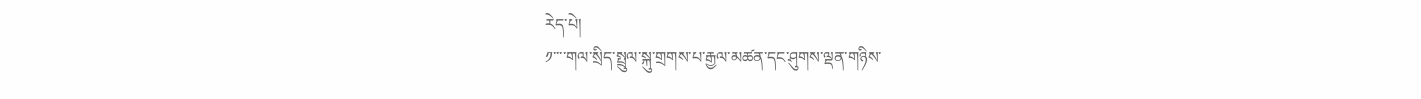རེད་པེ།
༡་་་་གལ་སྲིད་སྤྲུལ་སྐུ་གྲགས་པ་རྒྱལ་མཚན་དང་ཤུགས་ལྡན་གཉིས་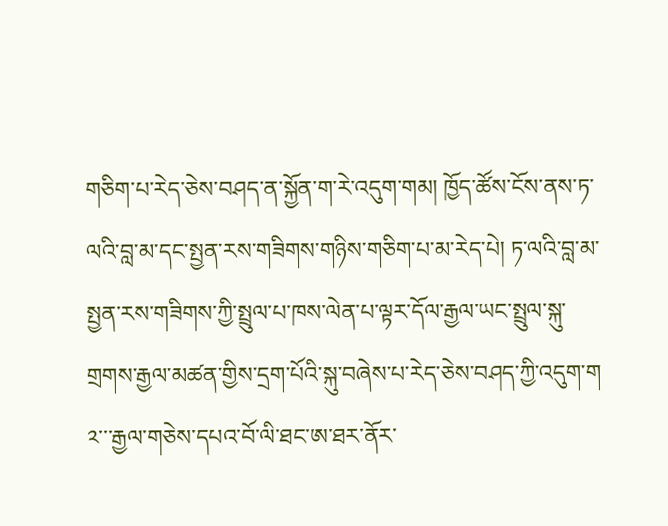གཅིག་པ་རེད་ཅེས་བཤད་ན་སྐྱོན་ག་རེ་འདུག་གམ། ཁྱོད་ཚོས་ངོས་ནས་ཏ་ལའི་བླ་མ་དང་སྤྱན་རས་གཟིགས་གཉིས་གཅིག་པ་མ་རེད་པེ། ཏ་ལའི་བླ་མ་སྤྱན་རས་གཟིགས་ཀྱི་སྤྲུལ་པ་ཁས་ལེན་པ་ལྟར་དོལ་རྒྱལ་ཡང་སྤྲུལ་སྐུ་གྲགས་རྒྱལ་མཚན་གྱིས་དྲག་པོའི་སྐུ་བཞེས་པ་རེད་ཅེས་བཤད་ཀྱི་འདུག་ག
༢་་་རྒྱལ་གཅེས་དཔའ་བོ་ལི་ཐང་ཨ་ཐར་ནོར་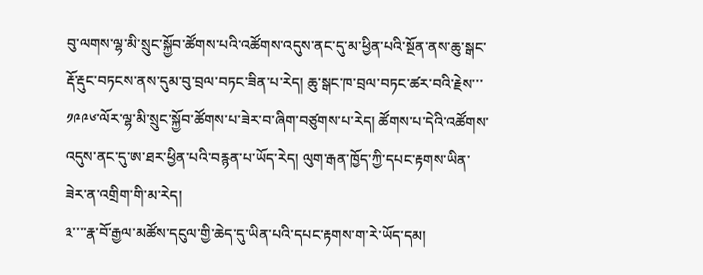བུ་ལགས་ལྷ་མི་སྲུང་སྐྱོབ་ཚོགས་པའི་འཚོགས་འདུས་ནང་དུ་མ་ཕྱིན་པའི་སྔོན་ནས་ཆུ་སྒང་རྡོ་རྡུང་བཏངས་ནས་དུམ་བུ་བྲལ་བཏང་ཟིན་པ་རེད། ཆུ་སྒང་ཁ་བྲལ་བཏང་ཚར་བའི་རྗེས་་་༡༩༩༦་ལོར་ལྷ་མི་སྲུང་སྐྱོབ་ཚོགས་པ་ཟེར་བ་ཞིག་བཙུགས་པ་རེད། ཚོགས་པ་དེའི་འཚོགས་འདུས་ནང་དུ་ཨ་ཐར་ཕྱིན་པའི་བརྙན་པ་ཡོད་རེད། ལུག་རྒན་ཁྱོད་ཀྱི་དཔང་རྟགས་ཡིན་ཟེར་ན་འགྲིག་གི་མ་རེད།
༣་་་་རྣ་བོ་རྒྱལ་མཚོས་དངུལ་གྱི་ཆེད་དུ་ཡིན་པའི་དཔང་རྟགས་ག་རེ་ཡོད་དམ།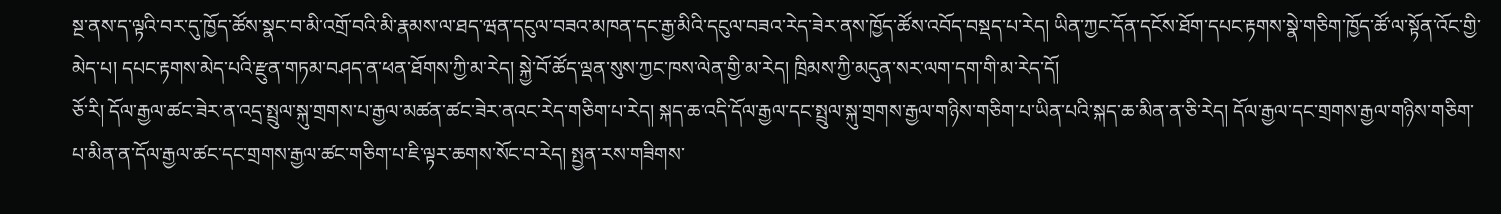སྔ་ནས་ད་ལྟའི་བར་དུ་ཁྱོད་ཚོས་སྣང་བ་མི་འགྲོ་བའི་མི་རྣམས་ལ་ཐད་ཝན་དངུལ་བཟའ་མཁན་དང་རྒྱ་མིའི་དངུལ་བཟའ་རེད་ཟེར་ནས་ཁྱོད་ཚོས་འབོད་བསྡད་པ་རེད། ཡིན་ཀྱང་དོན་དངོས་ཐོག་དཔང་རྟགས་སྣེ་གཅིག་ཁྱོད་ཚོ་ལ་སྟོན་འོང་གྱི་མེད་པ། དཔང་རྟགས་མེད་པའི་རྫུན་གཏམ་བཤད་ན་ཕན་ཐོགས་ཀྱི་མ་རེད། སྐྱེ་བོ་ཚོད་ལྡན་སུས་ཀྱང་ཁས་ལེན་གྱི་མ་རེད། ཁྲིམས་ཀྱི་མདུན་སར་ལག་དག་གི་མ་རེད་དོ།
ཅོ་རི། དོལ་རྒྱལ་ཚང་ཟེར་ན་འདྲ་སྤྲུལ་སྐུ་གྲགས་པ་རྒྱལ་མཚན་ཚང་ཟེར་ནའང་རེད་གཅིག་པ་རེད། སྐད་ཆ་འདི་དོལ་རྒྱལ་དང་སྤྲུལ་སྐུ་གྲགས་རྒྱལ་གཉིས་གཅིག་པ་ཡིན་པའི་སྐད་ཆ་མིན་ན་ཅི་རེད། དོལ་རྒྱལ་དང་གྲགས་རྒྱལ་གཉིས་གཅིག་པ་མིན་ན་དོལ་རྒྱལ་ཚང་དང་གྲགས་རྒྱལ་ཚང་གཅིག་པ་ཇི་ལྟར་ཆགས་སོང་བ་རེད། སྤྱན་རས་གཟིགས་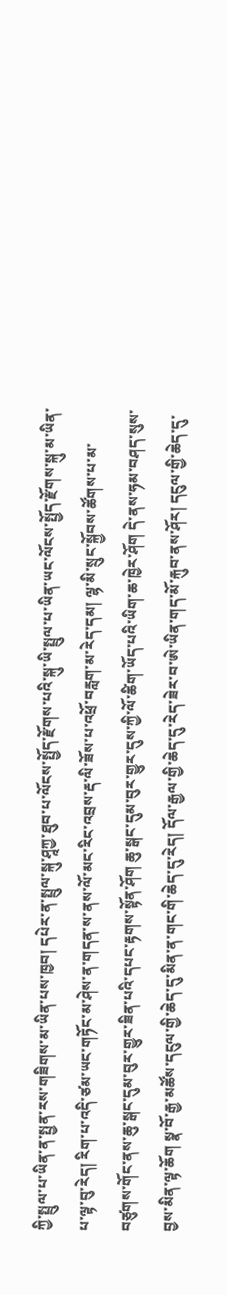ཀྱི་སྤྲུལ་པ་ཡིན་ན་སྤྱན་རས་གཟིགས་མ་ཡིན་པས་ཁྱབ། དཔེར་ན་སྤྲུལ་སྐུ་ཤཱཀྱ་ཐུབ་པ་ལོངས་སྤྱོད་རྫོགས་པའི་སྐུ་ཡི་སྤྲུལ་པ་ཡིན་ཡང་ལོངས་སྤྱོད་རྫོགས་སྐུ་མ་ཡིན་པ་ལྟ་བུ་རེད། རིག་པ་འདི་ཙམ་ཡང་གཏོང་མ་ཤེས་ན་གདན་ས་ནས་ལོ་མང་རིང་འབྲས་རྡ་ལི་ཟོས་པ་འཕྲོ་བརླག་མ་རེད་དམ། ལྷ་མི་སྲུང་སྐྱོབས་ཚོགས་པ་མ་བཙུགས་གོང་ནས་ཆུ་སྒང་དུམ་བུར་གྱུར་ཟིན་པའི་དཔང་རྟགས་སྟོན་ཤོག ཆུ་སྒང་དུམ་བུར་གྱུར་དུས་ཀྱི་ལོ་ཚིག་ཡོད་པའི་ཡིག་ཆ་ཁྱེར་ཤོག དེ་ནས་ཧམ་བཤད་སུས་བྱས་མིན་ལྟ་ཆོག སྣ་བོ་རྒྱ་མཚོས་དངུལ་གྱི་ཆེད་དུ་མིན་ན་གང་གི་ཆེད་དུ་རེད། དོལ་རྒྱལ་གྱི་ཆེད་དུ་རེད་ཟེར་བ་ཨེ་ཡིན་གད་མོ་རྐུབ་ནས་ཤོར། དངུལ་གྱི་ཆེད་དུ་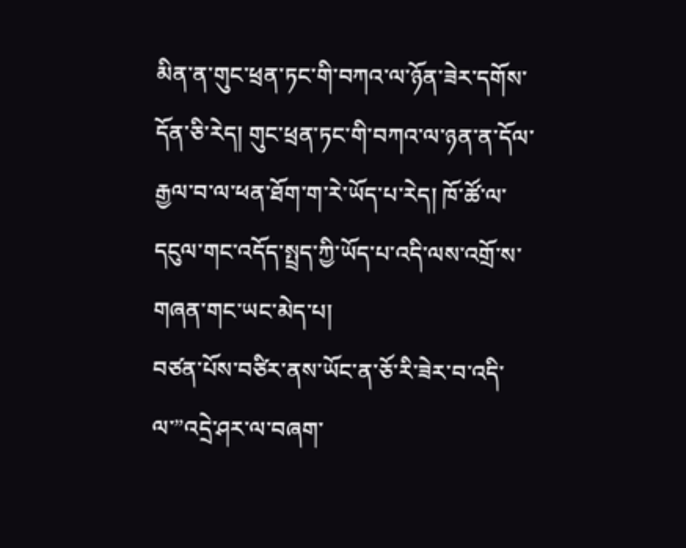མིན་ན་གུང་ཕྲན་ཏང་གི་བཀའ་ལ་ཉོན་ཟེར་དགོས་དོན་ཅི་རེད། གུང་ཕྲན་ཏང་གི་བཀའ་ལ་ཉན་ན་དོལ་རྒྱལ་བ་ལ་ཕན་ཐོག་ག་རེ་ཡོད་པ་རེད། ཁོ་ཚོ་ལ་དངུལ་གང་འདོད་སྤྲད་ཀྱི་ཡོད་པ་འདི་ལས་འགྲོ་ས་གཞན་གང་ཡང་མེད་པ།
བཙན་པོས་བཙིར་ནས་ཡོང་ན་ཅོ་རི་ཟེར་བ་འདི་ལ་”འདྲེ་ཤར་ལ་བཞག་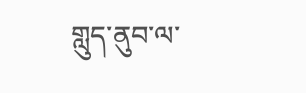གླུད་ནུབ་ལ་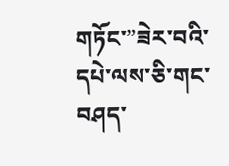གཏོང་”ཟེར་བའི་དཔེ་ལས་ཅི་གང་བཤད་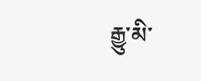རྒྱུ་མི་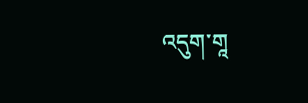འདུག་གཱ